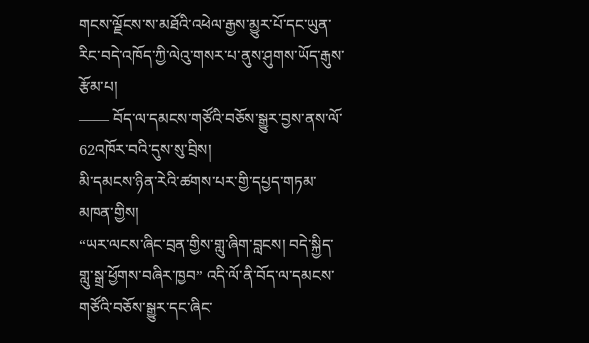གངས་ལྗོངས་ས་མཐོའི་འཕེལ་རྒྱས་མྱུར་པོ་དང་ཡུན་རིང་བདེ་འཁོད་ཀྱི་ལེའུ་གསར་པ་ནུས་ཤུགས་ཡོད་རྒུས་རྩོམ་པ།
—— བོད་ལ་དམངས་གཙོའི་བཅོས་སྒྱུར་བྱས་ནས་ལོ་62འཁོར་བའི་དུས་སུ་བྲིས།
མི་དམངས་ཉིན་རེའི་ཚགས་པར་གྱི་དཔྱད་གཏམ་མཁན་གྱིས།
“ཡར་ལངས་ཞིང་བྲན་གྱིས་གླུ་ཞིག་བླངས། བདེ་སྐྱིད་གླུ་སྒྲ་ཕྱོགས་བཞིར་ཁྱབ” འདི་ལོ་ནི་བོད་ལ་དམངས་གཙོའི་བཅོས་སྒྱུར་དང་ཞིང་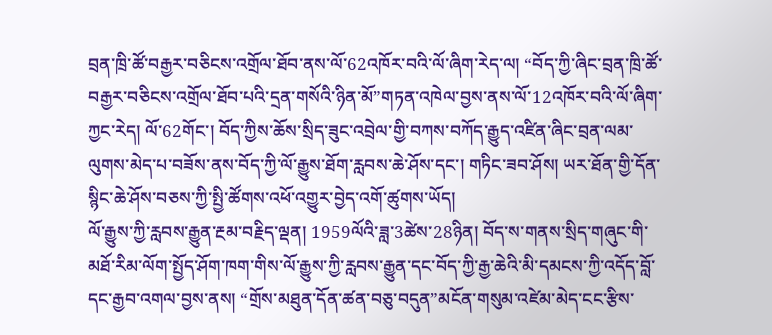བྲན་ཁྲི་ཚོ་བརྒྱར་བཅིངས་འགྲོལ་ཐོབ་ནས་ལོ་62འཁོར་བའི་ལོ་ཞིག་རེད་ལ། “བོད་ཀྱི་ཞིང་བྲན་ཁྲི་ཚོ་བརྒྱར་བཅིངས་འགྲོལ་ཐོབ་པའི་དྲན་གསོའི་ཉིན་མོ”གཏན་འཁེལ་བྱས་ནས་ལོ་12འཁོར་བའི་ལོ་ཞིག་ཀྱང་རེད། ལོ་62གོང་། བོད་ཀྱིས་ཆོས་སྲིད་ཟུང་འབྲེལ་གྱི་བཀས་བཀོད་རྒྱུད་འཛིན་ཞིང་བྲན་ལམ་ལུགས་མེད་པ་བཟོས་ནས་བོད་ཀྱི་ལོ་རྒྱུས་ཐོག་རླབས་ཆེ་ཤོས་དང་། གཏིང་ཟབ་ཤོས། ཡར་ཐོན་གྱི་དོན་སྙིང་ཆེ་ཤོས་བཅས་ཀྱི་སྤྱི་ཚོགས་འཕོ་འགྱུར་བྱེད་འགོ་ཚུགས་ཡོད།
ལོ་རྒྱུས་ཀྱི་རླབས་རྒྱུན་རྔམ་བརྗིད་ལྡན། 1959ལོའི་ཟླ་3ཚེས་28ཉིན། བོད་ས་གནས་སྲིད་གཞུང་གི་མཐོ་རིམ་ལོག་སྤྱོད་ཤོག་ཁག་གིས་ལོ་རྒྱུས་ཀྱི་རླབས་རྒྱུན་དང་བོད་ཀྱི་རྒྱ་ཆེའི་མི་དམངས་ཀྱི་འདོད་བློ་དང་རྒྱབ་འགལ་བྱས་ནས། “གྲོས་མཐུན་དོན་ཚན་བཅུ་བདུན”མངོན་གསུམ་འཛེམ་མེད་ངང་རྩིས་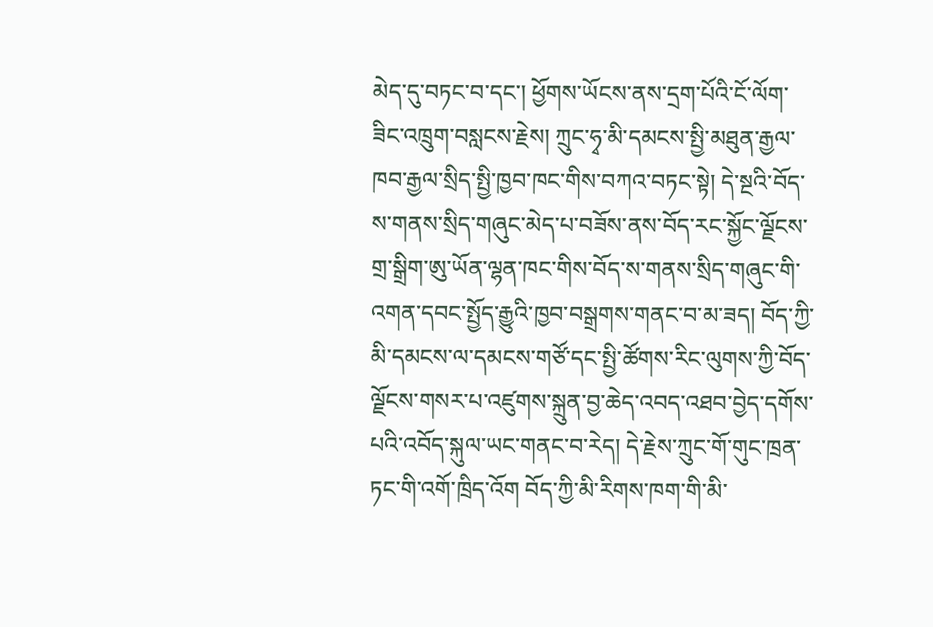མེད་དུ་བཏང་བ་དང་། ཕྱོགས་ཡོངས་ནས་དྲག་པོའི་ངོ་ལོག་ཟིང་འཁྲུག་བསླངས་རྗེས། ཀྲུང་ཧྭ་མི་དམངས་སྤྱི་མཐུན་རྒྱལ་ཁབ་རྒྱལ་སྲིད་སྤྱི་ཁྱབ་ཁང་གིས་བཀའ་བཏང་སྟེ། དེ་སྔའི་བོད་ས་གནས་སྲིད་གཞུང་མེད་པ་བཟོས་ནས་བོད་རང་སྐྱོང་ལྗོངས་གྲ་སྒྲིག་ཨུ་ཡོན་ལྷན་ཁང་གིས་བོད་ས་གནས་སྲིད་གཞུང་གི་འགན་དབང་སྤྱོད་རྒྱུའི་ཁྱབ་བསྒྲགས་གནང་བ་མ་ཟད། བོད་ཀྱི་མི་དམངས་ལ་དམངས་གཙོ་དང་སྤྱི་ཚོགས་རིང་ལུགས་ཀྱི་བོད་ལྗོངས་གསར་པ་འཛུགས་སྐྲུན་བྱ་ཆེད་འབད་འཐབ་བྱེད་དགོས་པའི་འབོད་སྐུལ་ཡང་གནང་བ་རེད། དེ་རྗེས་ཀྲུང་གོ་གུང་ཁྲན་ཏང་གི་འགོ་ཁྲིད་འོག བོད་ཀྱི་མི་རིགས་ཁག་གི་མི་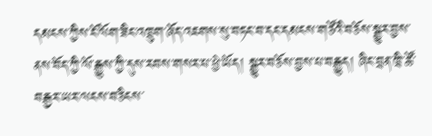དམངས་ཀྱིས་ངོ་ལོག་ཟིང་འཁྲུག་ཞོད་འཇགས་སུ་བཏང་བ་དང་དམངས་གཙོའི་བཅོས་སྒྱུར་བྱས་ནས་བོད་ཀྱི་ལོ་རྒྱུས་ཀྱི་དུས་རབས་གསར་པ་ཕྱེ་ཡོད། སྒྱུར་བཅོས་བྱས་པ་བརྒྱུད། ཞིང་བྲན་ཁྲི་ཚོ་བརྒྱར་ཡར་ལངས་བཅིངས་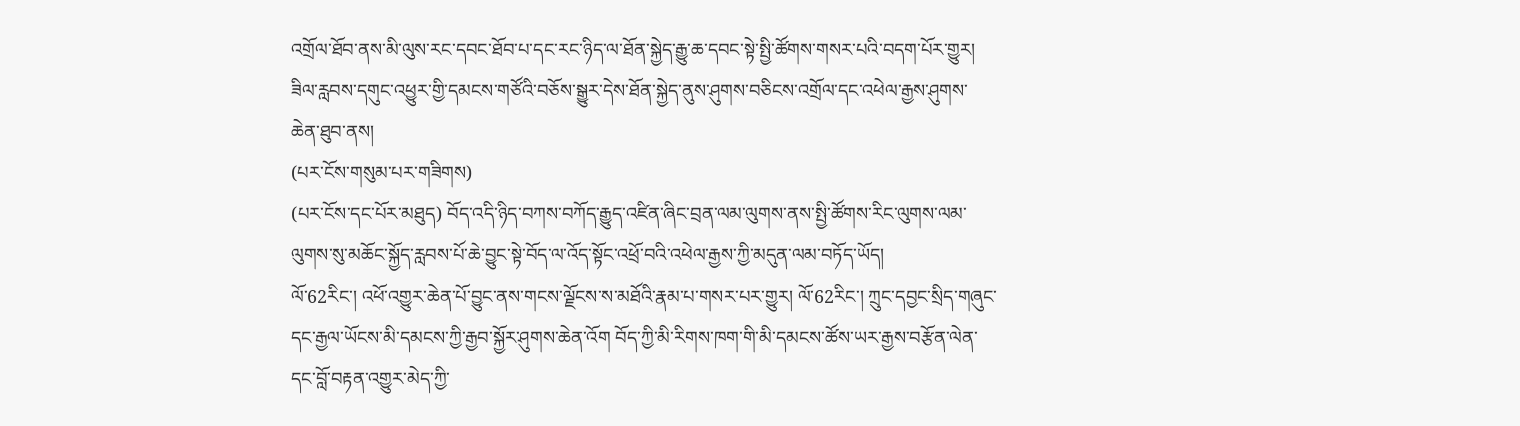འགྲོལ་ཐོབ་ནས་མི་ལུས་རང་དབང་ཐོབ་པ་དང་རང་ཉིད་ལ་ཐོན་སྐྱེད་རྒྱུ་ཆ་དབང་སྟེ་སྤྱི་ཚོགས་གསར་པའི་བདག་པོར་གྱུར། ཟིལ་རླབས་དགུང་འཕྱུར་གྱི་དམངས་གཙོའི་བཅོས་སྒྱུར་དེས་ཐོན་སྐྱེད་ནུས་ཤུགས་བཅིངས་འགྲོལ་དང་འཕེལ་རྒྱས་ཤུགས་ཆེན་ཐུབ་ནས།
(པར་ངོས་གསུམ་པར་གཟིགས)
(པར་ངོས་དང་པོར་མཐུད) བོད་འདི་ཉིད་བཀས་བཀོད་རྒྱུད་འཛིན་ཞིང་བྲན་ལམ་ལུགས་ནས་སྤྱི་ཚོགས་རིང་ལུགས་ལམ་ལུགས་སུ་མཆོང་སྐྱོད་རླབས་པོ་ཆེ་བྱུང་སྟེ་བོད་ལ་འོད་སྟོང་འཕྲོ་བའི་འཕེལ་རྒྱས་ཀྱི་མདུན་ལམ་བཏོད་ཡོད།
ལོ་62རིང་། འཕོ་འགྱུར་ཆེན་པོ་བྱུང་ནས་གངས་ལྗོངས་ས་མཐོའི་རྣམ་པ་གསར་པར་གྱུར། ལོ་62རིང་། ཀྲུང་དབྱང་སྲིད་གཞུང་དང་རྒྱལ་ཡོངས་མི་དམངས་ཀྱི་རྒྱབ་སྐྱོར་ཤུགས་ཆེན་འོག བོད་ཀྱི་མི་རིགས་ཁག་གི་མི་དམངས་ཚོས་ཡར་རྒྱས་བརྩོན་ལེན་དང་བློ་བརྟན་འགྱུར་མེད་ཀྱི་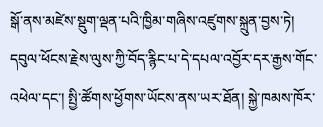སྒོ་ནས་མཛེས་སྡུག་ལྡན་པའི་ཁྱིམ་གཞིས་འཛུགས་སྐྲུན་བྱས་ཏེ། དབུལ་ཕོངས་རྗེས་ལུས་ཀྱི་བོད་རྙིང་པ་དེ་དཔལ་འབྱོར་དར་རྒྱས་གོང་འཕེལ་དང་། སྤྱི་ཚོགས་ཕྱོགས་ཡོངས་ནས་ཡར་ཐོན། སྐྱེ་ཁམས་ཁོར་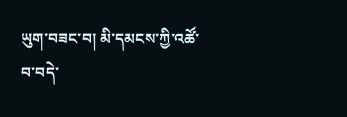ཡུག་བཟང་བ། མི་དམངས་ཀྱི་འཚོ་བ་བདེ་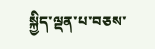སྐྱིད་ལྡན་པ་བཅས་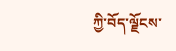ཀྱི་བོད་ལྗོངས་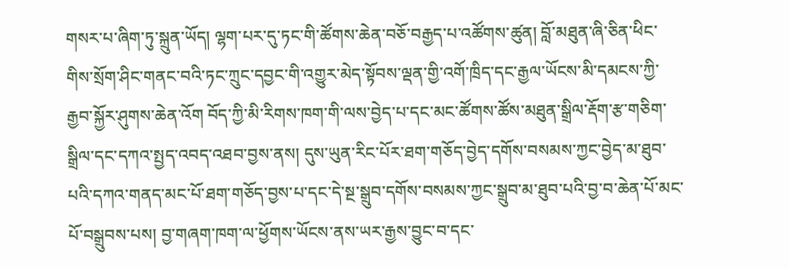གསར་པ་ཞིག་ཏུ་སྐྲུན་ཡོད། ལྷག་པར་དུ་ཏང་གི་ཚོགས་ཆེན་བཅོ་བརྒྱད་པ་འཚོགས་ཚུན། བློ་མཐུན་ཞི་ཅིན་ཕིང་གིས་སྲོག་ཤིང་གནང་བའི་ཏང་ཀྲུང་དབྱང་གི་འགྱུར་མེད་སྟོབས་ལྡན་གྱི་འགོ་ཁྲིད་དང་རྒྱལ་ཡོངས་མི་དམངས་ཀྱི་རྒྱབ་སྐྱོར་ཤུགས་ཆེན་འོག བོད་ཀྱི་མི་རིགས་ཁག་གི་ལས་བྱེད་པ་དང་མང་ཚོགས་ཚོས་མཐུན་སྒྲིལ་རྡོག་རྩ་གཅིག་སྒྲིལ་དང་དཀའ་སྤྱད་འབད་འཐབ་བྱས་ནས། དུས་ཡུན་རིང་པོར་ཐག་གཅོད་བྱེད་དགོས་བསམས་ཀྱང་བྱེད་མ་ཐུབ་པའི་དཀའ་གནད་མང་པོ་ཐག་གཅོད་བྱས་པ་དང་དེ་སྔ་སྒྲུབ་དགོས་བསམས་ཀྱང་སྒྲུབ་མ་ཐུབ་པའི་བྱ་བ་ཆེན་པོ་མང་པོ་བསྒྲུབས་པས། བྱ་གཞག་ཁག་ལ་ཕྱོགས་ཡོངས་ནས་ཡར་རྒྱས་བྱུང་བ་དང་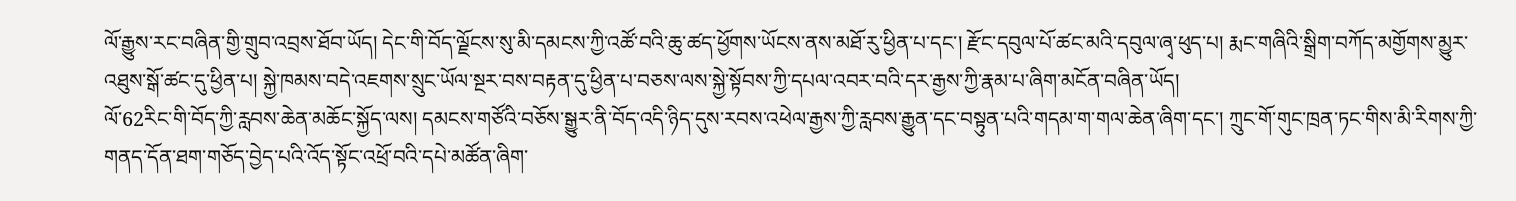ལོ་རྒྱུས་རང་བཞིན་གྱི་གྲུབ་འབྲས་ཐོབ་ཡོད། དེང་གི་བོད་ལྗོངས་སུ་མི་དམངས་ཀྱི་འཚོ་བའི་ཆུ་ཚད་ཕྱོགས་ཡོངས་ནས་མཐོ་རུ་ཕྱིན་པ་དང་། རྫོང་དབུལ་པོ་ཚང་མའི་དབུལ་ཞྭ་ཕུད་པ། རྨང་གཞིའི་སྒྲིག་བཀོད་མགྱོགས་མྱུར་འཐུས་སྒོ་ཚང་དུ་ཕྱིན་པ། སྐྱེ་ཁམས་བདེ་འཇགས་སྲུང་ཡོལ་སྔར་བས་བརྟན་དུ་ཕྱིན་པ་བཅས་ལས་སྐྱེ་སྟོབས་ཀྱི་དཔལ་འབར་བའི་དར་རྒྱས་ཀྱི་རྣམ་པ་ཞིག་མངོན་བཞིན་ཡོད།
ལོ་62རིང་གི་བོད་ཀྱི་རླབས་ཆེན་མཆོང་སྐྱོད་ལས། དམངས་གཙོའི་བཅོས་སྒྱུར་ནི་བོད་འདི་ཉིད་དུས་རབས་འཕེལ་རྒྱས་ཀྱི་རླབས་རྒྱུན་དང་བསྟུན་པའི་གདམ་ག་གལ་ཆེན་ཞིག་དང་། ཀྲུང་གོ་གུང་ཁྲན་ཏང་གིས་མི་རིགས་ཀྱི་གནད་དོན་ཐག་གཅོད་བྱེད་པའི་འོད་སྟོང་འཕྲོ་བའི་དཔེ་མཚོན་ཞིག་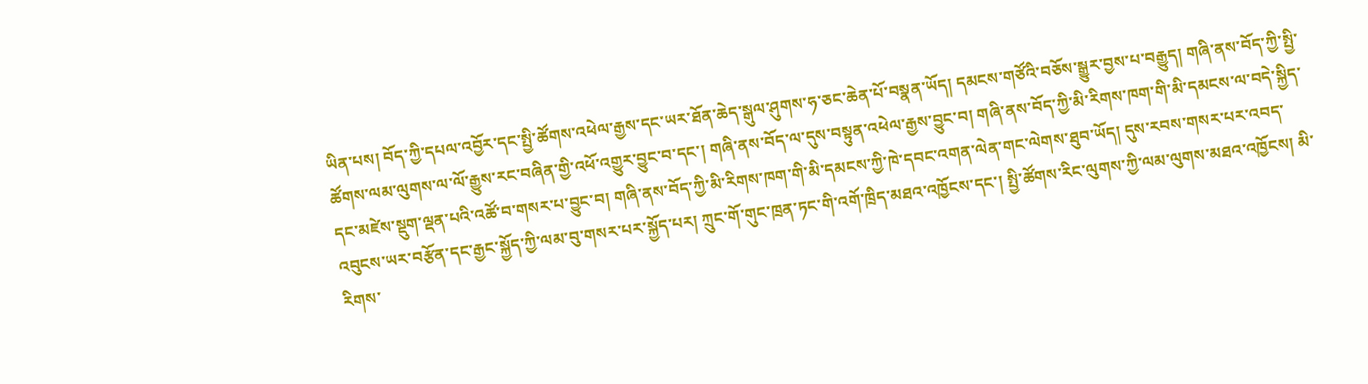ཡིན་པས། བོད་ཀྱི་དཔལ་འབྱོར་དང་སྤྱི་ཚོགས་འཕེལ་རྒྱས་དང་ཡར་ཐོན་ཆེད་སྒུལ་ཤུགས་ཧ་ཅང་ཆེན་པོ་བསྣན་ཡོད། དམངས་གཙོའི་བཅོས་སྒྱུར་བྱས་པ་བརྒྱུད། གཞི་ནས་བོད་ཀྱི་སྤྱི་ཚོགས་ལམ་ལུགས་ལ་ལོ་རྒྱུས་རང་བཞིན་གྱི་འཕོ་འགྱུར་བྱུང་བ་དང་། གཞི་ནས་བོད་ལ་དུས་བསྟུན་འཕེལ་རྒྱས་བྱུང་བ། གཞི་ནས་བོད་ཀྱི་མི་རིགས་ཁག་གི་མི་དམངས་ལ་བདེ་སྐྱིད་དང་མཛེས་སྡུག་ལྡན་པའི་འཚོ་བ་གསར་པ་བྱུང་བ། གཞི་ནས་བོད་ཀྱི་མི་རིགས་ཁག་གི་མི་དམངས་ཀྱི་ཁེ་དབང་འགན་ལེན་གང་ལེགས་ཐུབ་ཡོད། དུས་རབས་གསར་པར་འབད་འབུངས་ཡར་བརྩོན་དང་རྒྱང་སྐྱོད་ཀྱི་ལམ་བུ་གསར་པར་སྐྱོད་པར། ཀྲུང་གོ་གུང་ཁྲན་ཏང་གི་འགོ་ཁྲིད་མཐའ་འཁྱོངས་དང་། སྤྱི་ཚོགས་རིང་ལུགས་ཀྱི་ལམ་ལུགས་མཐའ་འཁྱོངས། མི་རིགས་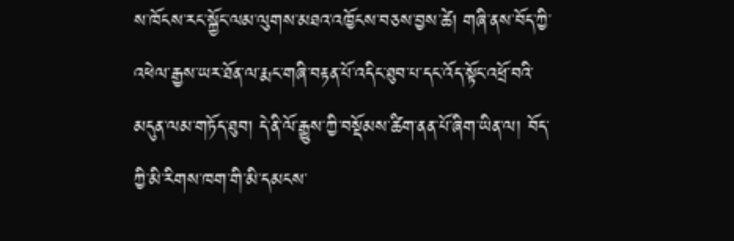ས་ཁོངས་རང་སྐྱོང་ལམ་ལུགས་མཐའ་འཁྱོངས་བཅས་བྱས་ཚེ། གཞི་ནས་བོད་ཀྱི་འཕེལ་རྒྱས་ཡར་ཐོན་ལ་རྨང་གཞི་བརྟན་པོ་འདིང་ཐུབ་པ་དང་འོད་སྟོང་འཕྲོ་བའི་མདུན་ལམ་གཏོད་ཐུབ། དེ་ནི་ལོ་རྒྱུས་ཀྱི་བསྡོམས་ཚིག་ནན་པོ་ཞིག་ཡིན་ལ། བོད་ཀྱི་མི་རིགས་ཁག་གི་མི་དམངས་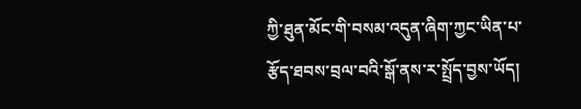ཀྱི་ཐུན་མོང་གི་བསམ་འདུན་ཞིག་ཀྱང་ཡིན་པ་རྩོད་ཐབས་བྲལ་བའི་སྒོ་ནས་ར་སྤྲོད་བྱས་ཡོད།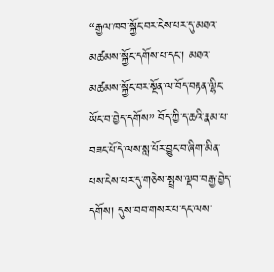“རྒྱལ་ཁབ་སྐྱོང་བར་ངེས་པར་དུ་མཐའ་མཚམས་སྐྱོང་དགོས་པ་དང་། མཐའ་མཚམས་སྐྱོང་བར་སྔོན་ལ་བོད་བརྟན་ལྷིང་ཡོང་བ་བྱེད་དགོས” བོད་ཀྱི་ད་ཆའི་རྣམ་པ་བཟང་པོ་དེ་ལས་སླ་པོར་བྱུང་བ་ཞིག་མིན་པས་ངེས་པར་དུ་གཅེས་སྤྲས་ལྡབ་བརྒྱ་བྱེད་དགོས། དུས་བབ་གསར་པ་དང་ལས་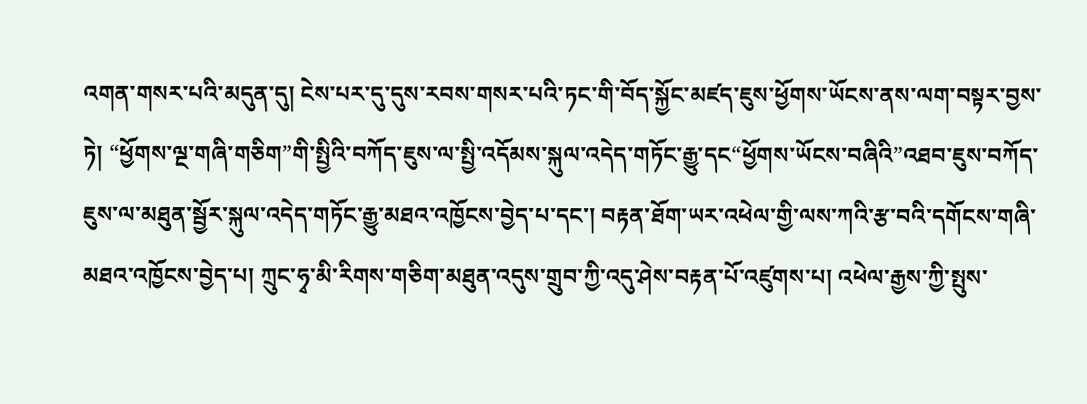འགན་གསར་པའི་མདུན་དུ། ངེས་པར་དུ་དུས་རབས་གསར་པའི་ཏང་གི་བོད་སྐྱོང་མཛད་ཇུས་ཕྱོགས་ཡོངས་ནས་ལག་བསྟར་བྱས་ཏེ། “ཕྱོགས་ལྔ་གཞི་གཅིག”གི་སྤྱིའི་བཀོད་ཇུས་ལ་སྤྱི་འདོམས་སྐུལ་འདེད་གཏོང་རྒྱུ་དང“ཕྱོགས་ཡོངས་བཞིའི”འཐབ་ཇུས་བཀོད་ཇུས་ལ་མཐུན་སྦྱོར་སྐུལ་འདེད་གཏོང་རྒྱུ་མཐའ་འཁྱོངས་བྱེད་པ་དང་། བརྟན་ཐོག་ཡར་འཕེལ་གྱི་ལས་ཀའི་རྩ་བའི་དགོངས་གཞི་མཐའ་འཁྱོངས་བྱེད་པ། ཀྲུང་ཧྭ་མི་རིགས་གཅིག་མཐུན་འདུས་གྲུབ་ཀྱི་འདུ་ཤེས་བརྟན་པོ་འཛུགས་པ། འཕེལ་རྒྱས་ཀྱི་སྤུས་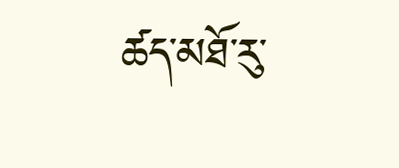ཚད་མཐོ་རུ་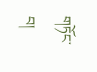གཏོང་བ།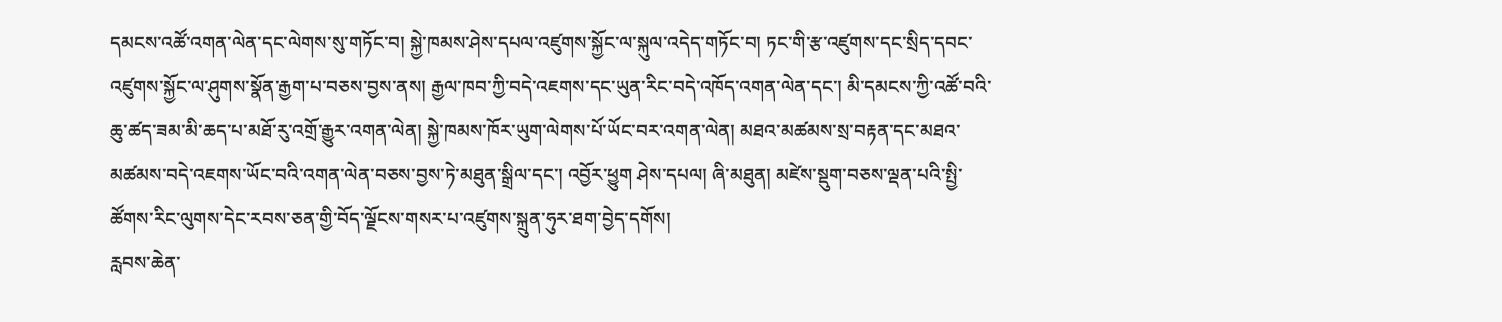དམངས་འཚོ་འགན་ལེན་དང་ལེགས་སུ་གཏོང་བ། སྐྱེ་ཁམས་ཤེས་དཔལ་འཛུགས་སྐྱོང་ལ་སྐུལ་འདེད་གཏོང་བ། ཏང་གི་རྩ་འཛུགས་དང་སྲིད་དབང་འཛུགས་སྐྱོང་ལ་ཤུགས་སྣོན་རྒྱག་པ་བཅས་བྱས་ནས། རྒྱལ་ཁབ་ཀྱི་བདེ་འཇགས་དང་ཡུན་རིང་བདེ་འཁོད་འགན་ལེན་དང་། མི་དམངས་ཀྱི་འཚོ་བའི་ཆུ་ཚད་ཟམ་མི་ཆད་པ་མཐོ་རུ་འགྲོ་རྒྱུར་འགན་ལེན། སྐྱེ་ཁམས་ཁོར་ཡུག་ལེགས་པོ་ཡོང་བར་འགན་ལེན། མཐའ་མཚམས་སྲ་བརྟན་དང་མཐའ་མཚམས་བདེ་འཇགས་ཡོང་བའི་འགན་ལེན་བཅས་བྱས་ཏེ་མཐུན་སྒྲིལ་དང་། འབྱོར་ཕྱུག ཤེས་དཔལ། ཞི་མཐུན། མཛེས་སྡུག་བཅས་ལྡན་པའི་སྤྱི་ཚོགས་རིང་ལུགས་དེང་རབས་ཅན་གྱི་བོད་ལྗོངས་གསར་པ་འཛུགས་སྐྲུན་ཧུར་ཐག་བྱེད་དགོས།
རླབས་ཆེན་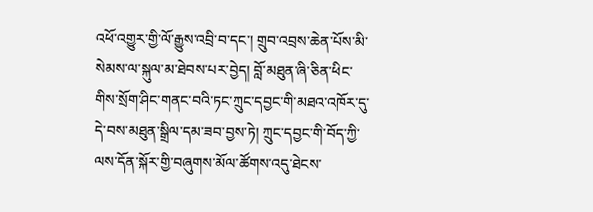འཕོ་འགྱུར་གྱི་ལོ་རྒྱུས་འབྲི་བ་དང་། གྲུབ་འབྲས་ཆེན་པོས་མི་སེམས་ལ་སྐུལ་མ་ཐེབས་པར་བྱེད། བློ་མཐུན་ཞི་ཅིན་ཕིང་གིས་སྲོག་ཤིང་གནང་བའི་ཏང་ཀྲུང་དབྱང་གི་མཐའ་འཁོར་དུ་དེ་བས་མཐུན་སྒྲིལ་དམ་ཟབ་བྱས་ཏེ། ཀྲུང་དབྱང་གི་བོད་ཀྱི་ལས་དོན་སྐོར་གྱི་བཞུགས་མོལ་ཚོགས་འདུ་ཐེངས་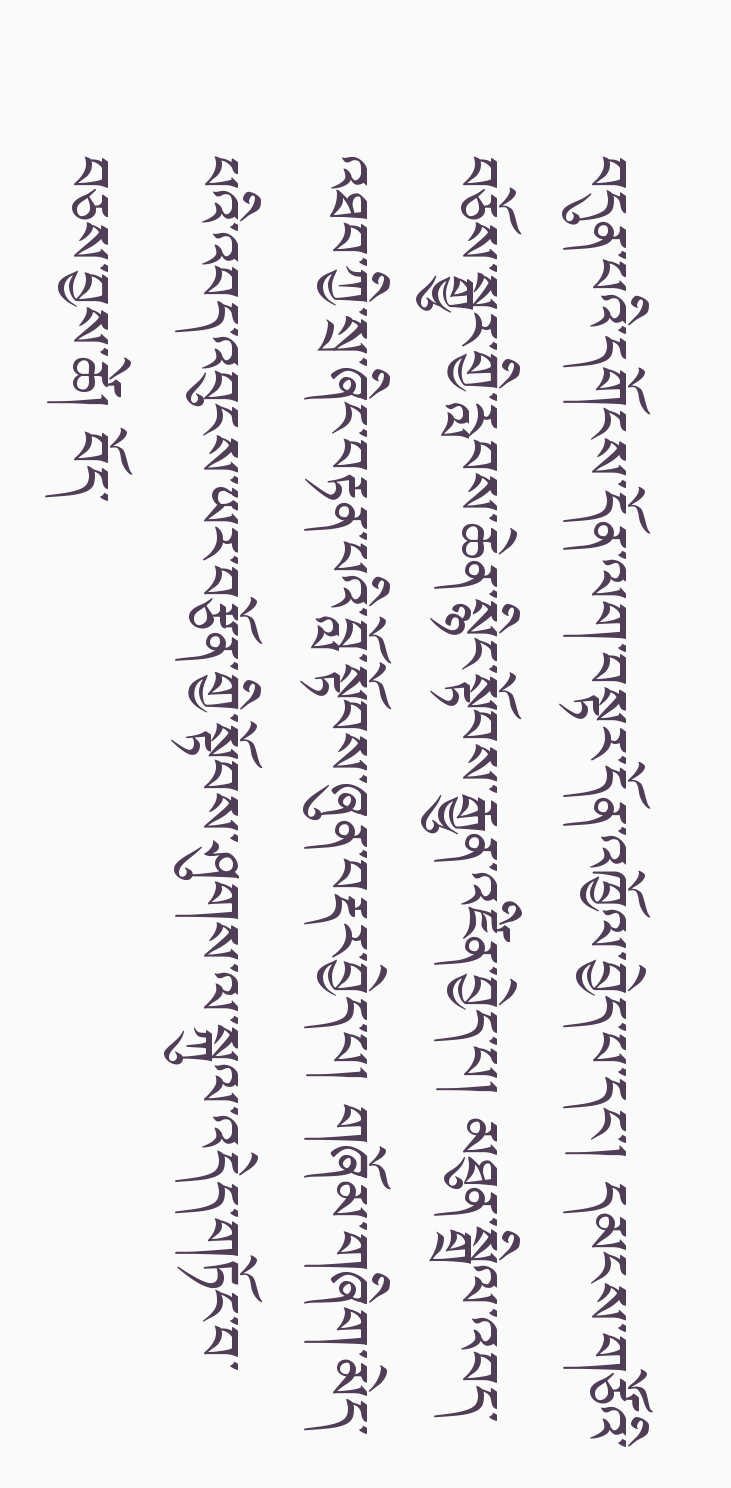བདུན་པའི་དགོངས་དོན་ལག་བསྟར་དོན་འཁྱོལ་བྱེད་པ་དང་། དམངས་གཙོའི་བཅོས་སྒྱུར་གྱི་རླབས་ཆེན་སྙིང་སྟོབས་རྒྱུན་འཛིན་བྱེད་པ། མཐུན་སྒྲིལ་འབད་འཐབ་ཀྱི་སྲ་ཞིང་བརྟན་པའི་བློ་སྟོབས་ཞུན་བརྡར་བྱེད་པ། གཞོམ་གཞིག་མེད་པའི་འབད་འབུངས་ཡར་བརྩོན་གྱི་སྟོབས་ཤུགས་ལ་སྐུལ་འདེད་གཏོང་བ་བཅས་བྱས་ཚེ། བོད་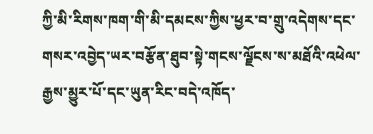ཀྱི་མི་རིགས་ཁག་གི་མི་དམངས་ཀྱིས་ཕྱར་བ་གྲུ་འདེགས་དང་གསར་འབྱེད་ཡར་བརྩོན་ཐུབ་སྟེ་གངས་ལྗོངས་ས་མཐོའི་འཕེལ་རྒྱས་མྱུར་པོ་དང་ཡུན་རིང་བདེ་འཁོད་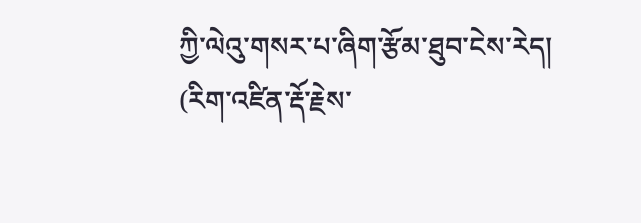ཀྱི་ལེའུ་གསར་པ་ཞིག་རྩོམ་ཐུབ་ངེས་རེད།
(རིག་འཛིན་རྡོ་རྗེས་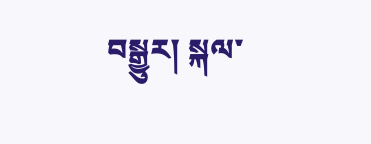བསྒྱུར། སྐལ་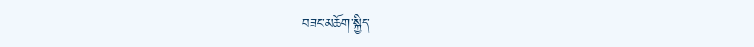བཟང་མཆོག་སྐྱིད་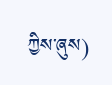ཀྱིས་ཞུས)